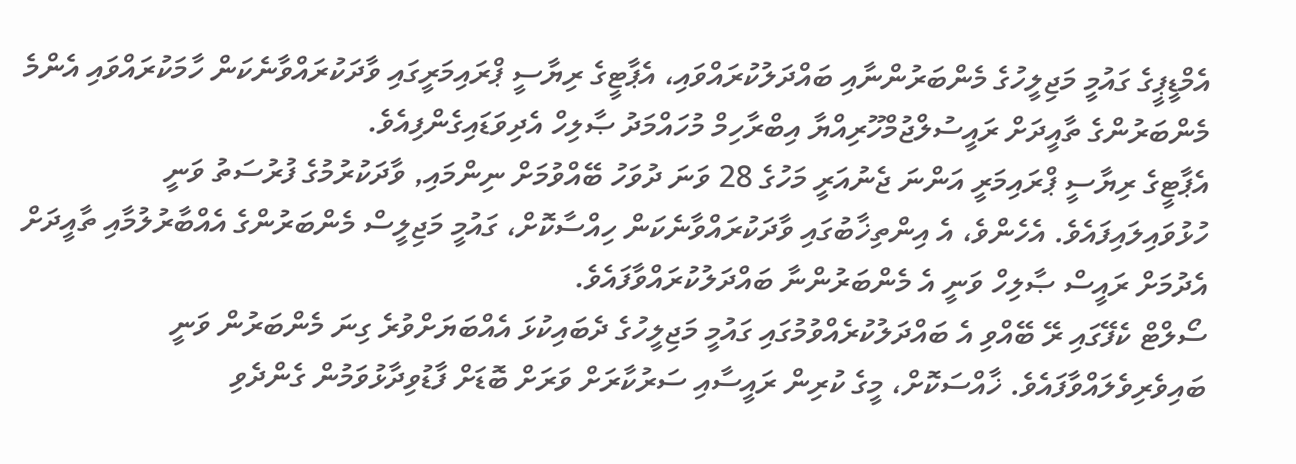އެމްޑީޕީގެ ގައުމީ މަޖިލީހުގެ މެންބަރުންނާއި ބައްދަލުކުރައްވައި، އެޕާޓީގެ ރިޔާސީ ޕްރައިމަރީގައި ވާދަކުރައްވާނެކަން ހާމަކުރައްވައި އެންމެ މެންބަރުންގެ ތާއީދަށް ރައީސުލްޖުމްހޫރިއްޔާ އިބްރާހިމް މުހައްމަދު ޞާލިހް އެދިވަޑައިގެންފިއެވެ.
އެޕާޓީގެ ރިޔާސީ ޕްރައިމަރީ އަންނަ ޖެނުއަރީ މަހުގެ 28 ވަނަ ދުވަހު ބޭއްވުމަށް ނިންމައި, ވާދަކުރުމުގެ ފުރުސަތު ވަނީ ހުޅުވައިލައިފައެވެ. އެހެންވެ، އެ އިންތިޚާބުގައި ވާދަކުރައްވާނެކަން ހިއްސާކޮށް، ގައުމީ މަޖިލީސް މެންބަރުންގެ އެއްބާރުލުމާއި ތާއީދަށް އެދުމަށް ރައީސް ޞާލިހް ވަނީ އެ މެންބަރުންނާ ބައްދަލުކުރައްވާފައެވެ.
ސޯލްޓް ކެފޭގައި ރޭ ބޭއްވި އެ ބައްދަލުކުރެއްވުމުގައި ގައުމީ މަޖިލީހުގެ ދެބައިކުޅަ އެއްބަޔަށްވުރެ ގިނަ މެންބަރުން ވަނީ ބައިވެރިވެލައްވާފައެވެ. ޚާއްސަކޮށް، މީގެ ކުރިން ރައީސާއި ސަރުކާރަށް ވަރަށް ބޮޑަށް ފާޑުވިދާޅުވަމުން ގެންދެވި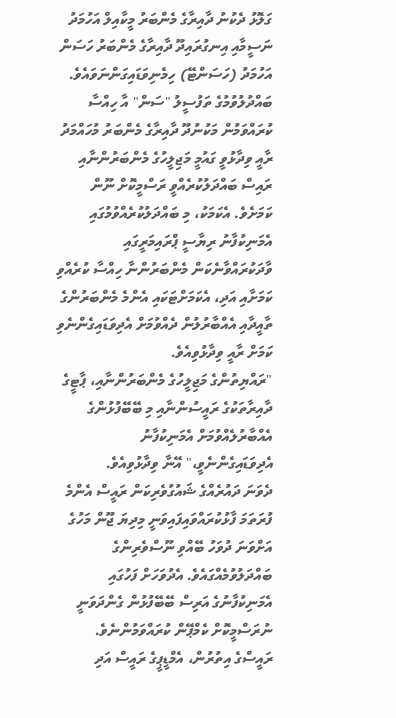ގަލޮޅު ދެކުނު ދާއިރާގެ މެންބަރު މީކާއިލް އަހުމަދު ނަސީމާއި އިނގުރައިދޫ ދާއިރާގެ މެންބަރު ހަސަން އަހުމަދު (ހަސަންޓޭ) ހިމެނިވަޑައިގަންނަވައެވެ.
ބައްދުލުވުމުގެ ތަފުސީލު "ސަން" އާ ހިއްސާ ކުރައްވަމުން މަކުނުދޫ ދާއިރާގެ މެންބަރު މުހައްމަދު ރާއީ ވިދާޅުވީ ގައުމީ މަޖިލީހުގެ މެންބަރުންނާއި ރައިސް ބައްދަލުކުރެއްވީ ރަސްމީކޮށް ނޫން ކަމަށެވެ. އެކަމަކު، މި ބައްދަލުކުރެއްވުމުގައި އެމަނިކުފާނު ރިޔާސީ ޕްރައިމަރީގައި ވާދަކުރައްވާނެކަން މެންބަރުންނާ ހިއްސާ ކުރެއްވި ކަމަށާއި އަދި، އެކަމަށްޓަކައި އެންމެ މެންބަރުންގެ ތާއީދާއި އެއްބާރުލުން ދެއްވުމަށް އެދިވަޑައިގެންނެވި ކަމަށް ރާއީ ވިދާޅުވިއެވެ.
"ރައްޔިތުންގެ މަޖިލީހުގެ މެންބަރުންނާއި، ޕާޓީގެ ދާއިރާތަކުގެ ރައީސުންނާއި މި ބޭބޭފުޅުންގެ އެއްބާރުލެއްވުމަށް އެމަނިކުފާނު އެދިވަޑައިގެންނެވީ،" އޭނާ ވިދާޅުވިއެވެ.
ދެވަނަ ދައުރެއްގެ ޝައުގުވެރިކަން ރައީސް އެންމެ ފުރަތަމަ ފާޅުކުރައްވައިފައިވަނީ މިދިޔަ ޖޫން މަހުގެ އަށްވަނަ ދުވަހު ބޭއްވި ނޫސްވެރިންގެ ބައްދަލުވުމެއްގައެވެ. އެދުވަހަށް ފަހުގައި އެމަނިކުފާނުގެ އަރިސް ބޭބޭފުޅުން ގެންދަވަނީ ނުރަސްމީކޮށް ކެމްޕޭން ކުރައްވަމުންނެވެ.
ރައީސްގެ އިތުރުން، އެމްޑީޕީގެ ރައީސް އަދި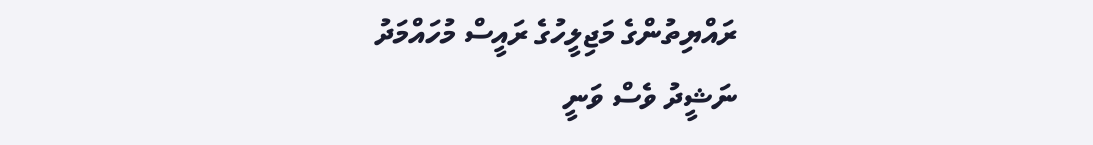ރައްޔިތުންގެ މަޖިލީހުގެ ރައީސް މުހައްމަދު ނަޝީދު ވެސް ވަނީ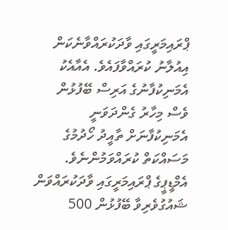ޕްރައިމަރީގައި ވާދަކުރައްވާނެކަން އިއުލާނު ކުރައްވާފައެވެ. އެއާއެކު އެމަނިކުފާނުގެ އަރިސް ބޭފުޅުން ވެސް މިހާރު ގެންދަވަނީ އެމަނިކުފާނަށް ތާއީދު ހޯދުމުގެ މަސައްކަތް ކުރައްވަމުންނެވެ.
އެމްޑީޕީގެ ޕްރައިމަރީގައި ވާދަކުރައްވަން ޝައުގުވެރިވާ ބޭފުޅުން 500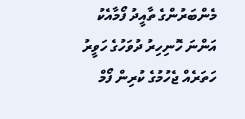މެންބަރުންގެ ތާއީދު ފޯމާއެކު އަންނަ ހޮނިހިރު ދުވަހުގެ ހަވީރު ހަތަރެއް ޖެހުމުގެ ކުރިން ފޯމް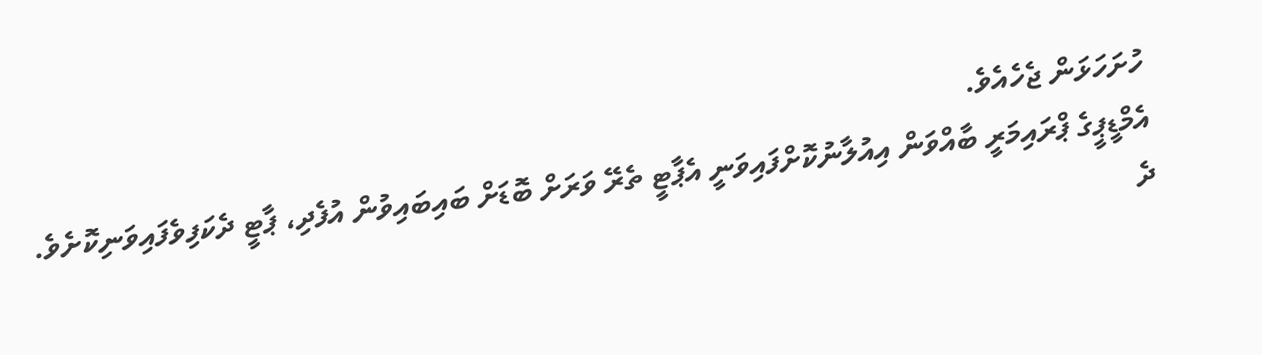ހުށަހަޅަން ޖެހެއެވެ.
އެމްޑީޕީގެ ޕްރައިމަރީ ބާއްވަން އިއުލާނުކޮށްފައިވަނީ އެޕާޓީ ތެރޭ ވަރަށް ބޮޑަށް ބައިބައިވުން އުފެދި، ޕާޓީ ދެކަފިވެފައިވަނިކޮށެވެ.
ދެ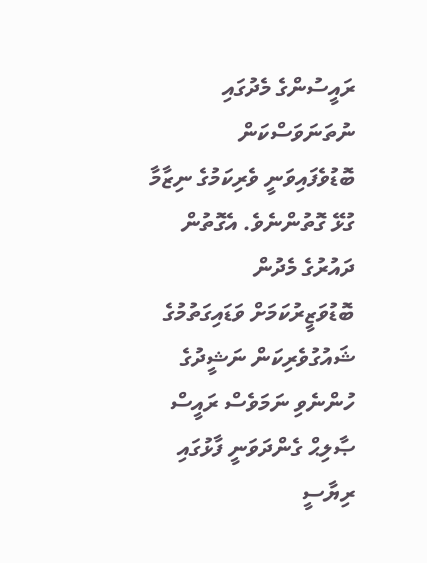ރައީސުންގެ މެދުގައި ނުތަނަވަސްކަން ބޮޑުވެފައިވަނީ ވެރިކަމުގެ ނިޒާމާ ގުޅޭ ގޮތުންނެވެ. އެގޮތުން ދައުރުގެ މެދުން ބޮޑުވަޒީރުކަމަށް ވަޑައިގަތުމުގެ ޝައުގުވެރިކަން ނަޝީދުގެ ހުންނެވި ނަމަވެސް ރައީސް ޞާލިޙް ގެންދަވަނީ ފާޅުގައި ރިޔާސީ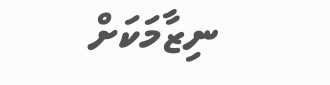ނިޒާމަކަށް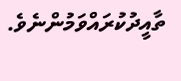ތާއީދުކުރައްވަމުންނެވެ.